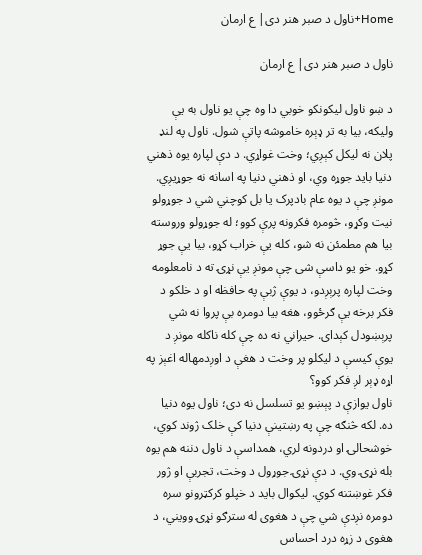Home+ناول د صبر هنر دی| ع ارمان

ناول د صبر هنر دی| ع ارمان

د ښو ناول لیکونکو خوبي دا وه چې یو ناول به یې ولیکه، بیا به تر ډېره خاموشه پاتې شول. ناول په لنډ پلان نه لیکل کېږي؛ وخت غواړي. د دې لپاره یوه ذهني دنیا باید جوړه وي، او ذهني دنیا په اسانه نه جوړیږي. مونږ چې د یوه عام بادپرک یا بل کوچني شي د جوړولو نیت وکړو، څومره فکرونه پرې کوو؛ له جوړولو وروسته بیا هم مطمئن نه شو، کله یې خراب کړو، بیا یې جوړ کړو. خو یو داسې شی چې مونږ یې نړۍ ته د نامعلومه وخت لپاره پرېږدو، د یوې ژبې په حافظه او د خلکو د فکر برخه یې ګرځوو، هغه بیا دومره بې پروا نه شي پرېښودل کېدای. حیراني نه ده چې کله ناکله مونږ د یوې کیسې د لیکلو پر وخت د هغې د اوږدمهاله اغېز په اړه ډېر لږ فکر کوو؟
ناول یوازې د پېښو یو تسلسل نه دی؛ ناول یوه دنیا ده. لکه څنګه چې په رښتینې دنیا کې خلک ژوند کوي، خوشحالۍ او دردونه لري، همداسې د ناول دننه هم یوه بله نړۍ وي. د دې نړۍ جوړول د وخت، تجربې او ژور فکر غوښتنه کوي. لیکوال باید د خپلو کرکټرونو سره دومره نږدې شي چې د هغوی له سترګو نړۍ وویني، د هغوی د زړه درد احساس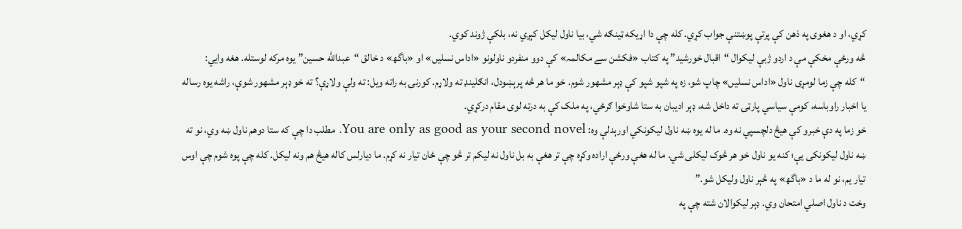کړي، او د هغوی په ذهن کې پرتې پوښتنې جواب کړي. کله چې دا اړیکه ټینګه شي، بیا ناول لیکل کېږي نه، بلکې ژوند کوي.
څه ورځې مخکې مې د اردو ژبې لیکوال “اقبال خورشید” په کتاب «فکشن سے مکالمہ» کې دوو منفردو ناولونو «اداس نسلیں» او «باگھ» د خالق “عبدالله حسین” یوه مرکه لوستله. هغه وایي:
“کله چې زما لومړی ناول «اداس نسلیں» چاپ شو، زه په شپو شپو کې ډېر مشهور شوم. خو ما هر څه پرېښودل، انګلینډ ته ولاړم. کورنۍ به راته ویل: ته ولې ولاړې؟ ته خو ډېر مشهور شوې، راشه یوه رساله یا اخبار راوباسه، کومې سیاسي پارټۍ ته داخل شه، ډېر ادیبان به ستا شاوخوا ګرځي، په ملک کې به درته لوی مقام درکړي.
خو زما په دې خبرو کې هیڅ دلچسپي نه وه. ما له یوه ښه ناول لیکونکي اورېدلې وه: You are only as good as your second novel. مطلب دا چې که ستا دوهم ناول ښه وي، نو ته ښه ناول لیکونکی یې؛ کنه یو ناول خو هر څوک لیکلی شي. ما له هغې ورځې اراده وکړه چې تر هغې به بل ناول نه لیکم تر څو چې ځان تیار نه کړم. ما دیارلس کاله هیڅ هم ونه لیکل. کله چې پوه شوم چې اوس تیار یم، نو له ما د «باگھ» په څېر ناول ولیکل شو.”
وخت د ناول اصلي امتحان وي. ډېر لیکوالان شته چې په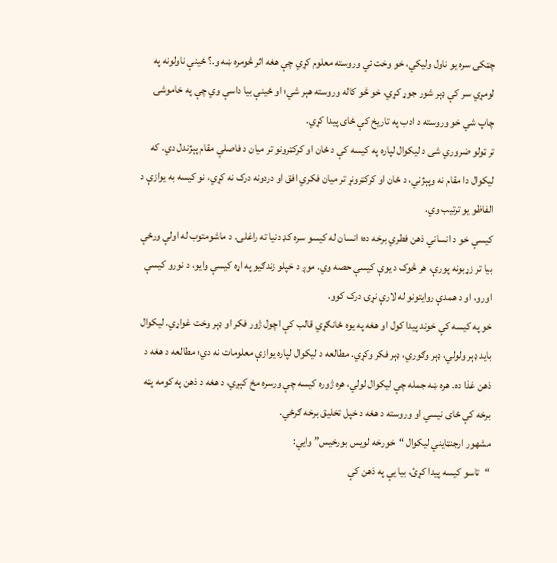چټکۍ سره یو ناول ولیکي، خو وخت ئي وروسته معلوم کړي چې هغه اثر څومره ښه و.؟ ځینې ناولونه په لومړي سر کې ډېر شور جوړ کړي، خو څو کاله وروسته هېر شي؛ او ځینې بیا داسې وي چې په خاموشۍ چاپ شي خو وروسته د ادب په تاریخ کې ځای پیدا کړي.
تر ټولو ضروري شی د لیکوال لپاره په کیسه کې د ځان او کرکټرونو تر میان د فاصلې مقام پېژندل دي. که لیکوال دا مقام نه وپېژني، د ځان او کرکټرونړ تر میان فکري افق او دردونه درک نه کړي، نو کیسه به یوازې د الفاظو یو ترتیب وي.
کیسې خو د انساني ذهن فطري برخه ده؛ انسان له کیسو سره کډ دنیا ته راغلی. د ماشومتوب له اولې ورځې بیا تر زړبونه پورې، هر څوک د یوې کیسې حصه وي. موږ د خپلو زندګیو په اړه کیسې وایو، د نورو کیسې اورو، او د همدې روایتونو له لارې نړۍ درک کوو.
خو په کیسه کې خوند پیدا کول او هغه په یوه ځانګړي قالب کې اچول ژور فکر او ډېر وخت غواړي. لیکوال باید ډېر ولولي، ډېر وګوري، ډېر فکر وکړي. مطالعه د لیکوال لپاره یوازې معلومات نه دي؛ مطالعه د هغه د ذهن غذا ده. هره ښه جمله چې لیکوال لولي، هره ژوره کیسه چې ورسره مخ کېږي، د هغه د ذهن په کومه پټه برخه کې ځای نیسي او وروسته د هغه د خپل تخلیق برخه ګرځي.
مشهور ارجنټایني لیکوال “خورخه لويس بورخيس” وایي:
“تاسو کیسه پیدا کړئ، بیا یې په ذهن کې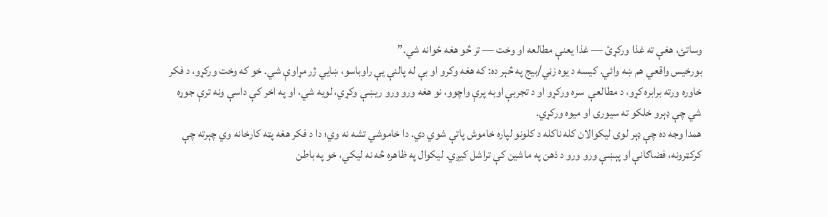وساتئ، هغې ته غذا ورکړئ — غذا یعنې مطالعه او وخت — تر څو هغه ځوانه شي.”
بورخیس واقعي هم ښه وائي. کیسه د یوه زڼي/بیج په څېر ده: که هغه وکرو او بې له پالنې یې راوباسو، ښايي ژر مړاوې شي. خو که وخت ورکړو، د فکر خاوره ورته برابره کړو، د مطالعې  سره ورکړو او د تجربې اوبه پرې واچوو، نو هغه ورو ورو ریښې وکړي، لویه شي، او په اخر کې داسې ونه ترې جوړه شي چې ډېرو خلکو ته سیوری او میوه ورکړي.
همدا وجه ده چې ډېر لوی لیکوالان کله ناکله د کلونو لپاره خاموش پاتې شوي دي. دا خاموشي تشه نه وي؛ دا د فکر هغه پټه کارخانه وي چېرته چې کرکټرونه، فضاګانې او پېښې ورو ورو د ذهن په ماشین کې تراشل کیږي. لیکوال په ظاهره څه نه لیکي، خو په باطن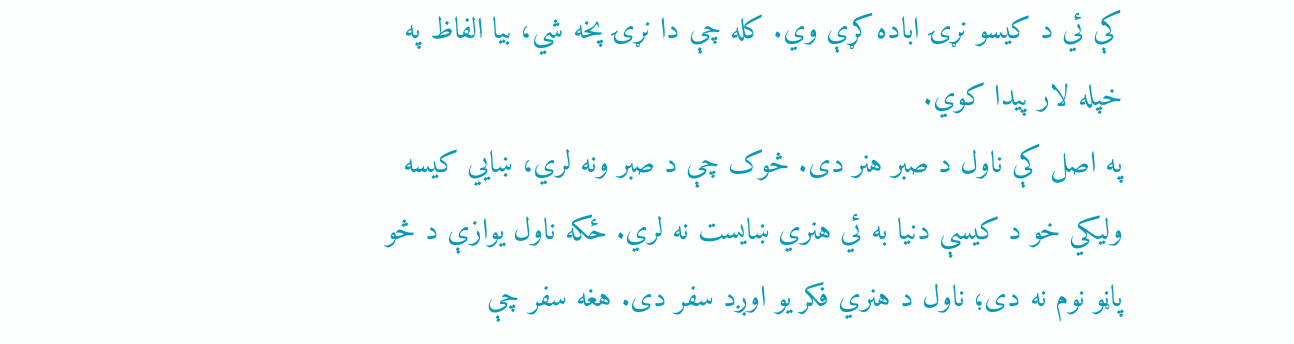کې ئي د کیسو نړۍ اباده کړې وي. کله چې دا نړۍ پخه شي، بیا الفاظ په خپله لار پیدا کوي.
په اصل کې ناول د صبر هنر دی. څوک چې د صبر ونه لري، ښايي کیسه ولیکي خو د کیسې دنیا به ئي هنري ښایست نه لري. ځکه ناول یوازې د څو پاڼو نوم نه دی؛ ناول د هنري فکر یو اوږد سفر دی. هغه سفر چې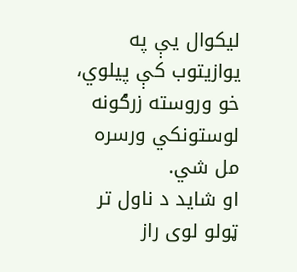لیکوال یې په یوازیتوب کې پیلوي، خو وروسته زرګونه لوستونکي ورسره مل شي.
او شاید د ناول تر ټولو لوی راز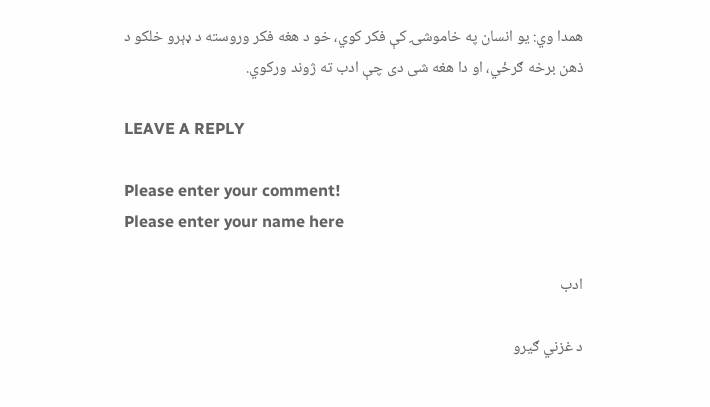همدا وي: یو انسان په خاموشۍ کې فکر کوي، خو د هغه فکر وروسته د ډېرو خلکو د ذهن برخه ګرځي، او دا هغه شی دی چې ادب ته ژوند ورکوي.

LEAVE A REPLY

Please enter your comment!
Please enter your name here

ادب

د غزني ګیرو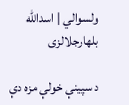ولسوالي | اسدالله بلهارجلالزی

د سپینې خولې مزه دې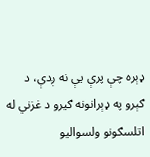ډېره چې پرې یې نه ږدې، د ګېرو په ډېرانونه ګیرو د غزني له اتلسګونو ولسوالیو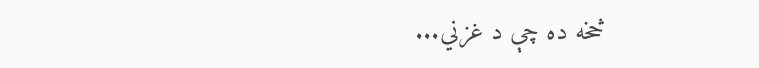څخه ده چې د غزني...